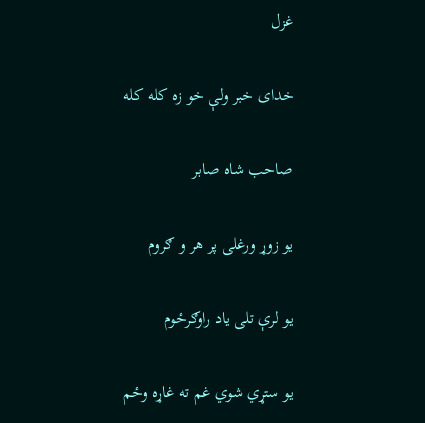غزل

خداى خبر ولې خو زه کله کله

صاحب شاه صابر

يو زوړ ورغلى پر هر و ګروم

يو لرې تلى ياد راوګرځوم

يو ستړي شوي غم ته غاړه وځم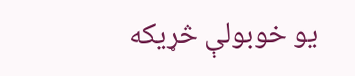يو خوبولې څړيکه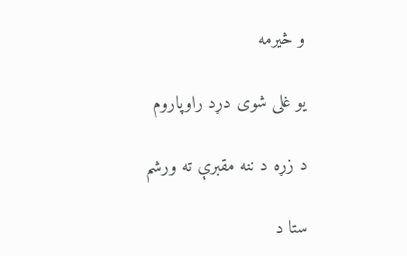و څيرمه

يو غلى شوى دړد راوپاروم

د زړه د ننه مقبرې ته ورشم

ستا د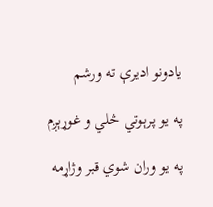يادونو اديرې ته ورشم

په يو پرېوتي څلي و غوړېږم

په يو وران شوي قبر وژاړمه